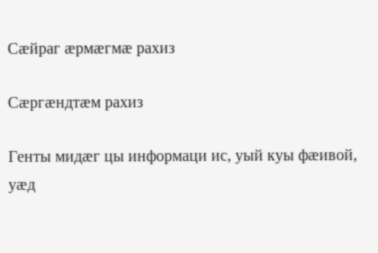Сӕйраг ӕрмӕгмӕ рахиз

Сӕргӕндтӕм рахиз

Генты мидӕг цы информаци ис, уый куы фӕивой, уӕд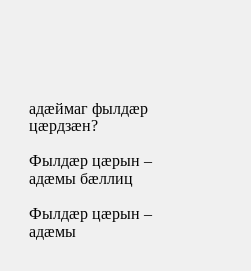адӕймаг фылдӕр цӕрдзӕн?

Фылдӕр цӕрын – адӕмы бӕллиц

Фылдӕр цӕрын – адӕмы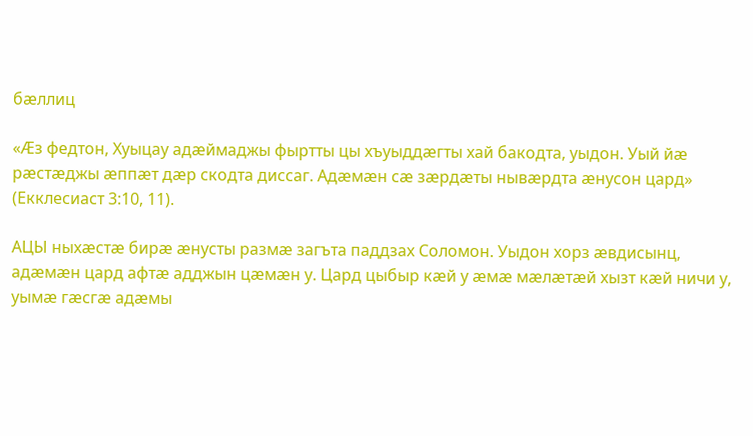бӕллиц

«Ӕз федтон, Хуыцау адӕймаджы фыртты цы хъуыддӕгты хай бакодта, уыдон. Уый йӕ рӕстӕджы ӕппӕт дӕр скодта диссаг. Адӕмӕн сӕ зӕрдӕты нывӕрдта ӕнусон цард» (Екклесиаст 3:10, 11).

АЦЫ ныхӕстӕ бирӕ ӕнусты размӕ загъта паддзах Соломон. Уыдон хорз ӕвдисынц, адӕмӕн цард афтӕ адджын цӕмӕн у. Цард цыбыр кӕй у ӕмӕ мӕлӕтӕй хызт кӕй ничи у, уымӕ гӕсгӕ адӕмы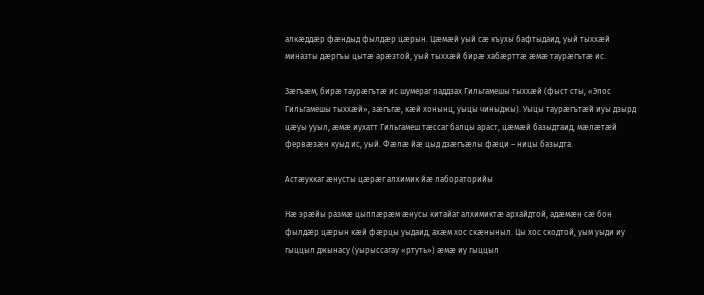алкӕддӕр фӕндыд фылдӕр цӕрын. Цӕмӕй уый сӕ къухы бафтыдаид, уый тыххӕй миназты дӕргъы цытӕ арӕзтой, уый тыххӕй бирӕ хабӕрттӕ ӕмӕ таурӕгътӕ ис.

Зӕгъӕм, бирӕ таурӕгътӕ ис шумераг паддзах Гильгамешы тыххӕй (фыст сты, «Эпос Гильгамешы тыххӕй», зӕгъгӕ, кӕй хонынц, уыцы чиныджы). Уыцы таурӕгътӕй иуы дзырд цӕуы ууыл, ӕмӕ иухатт Гильгамеш тӕссаг балцы араст, цӕмӕй базыдтаид, мӕлӕтӕй фервӕзӕн куыд ис, уый. Фӕлӕ йӕ цыд дзӕгъӕлы фӕци – ницы базыдта.

Астӕуккаг ӕнусты цӕрӕг алхимик йӕ лабораторийы

Нӕ эрӕйы размӕ цыппӕрӕм ӕнусы китайаг алхимиктӕ архайдтой, адӕмӕн сӕ бон фылдӕр цӕрын кӕй фӕрцы уыдаид, ахӕм хос скӕныныл. Цы хос скодтой, уым уыди иу гыццыл джынасу (уырыссагау «ртуть») ӕмӕ иу гыццыл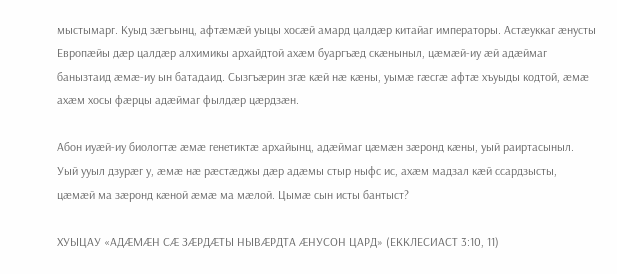мыстымарг. Куыд зӕгъынц, афтӕмӕй уыцы хосӕй амард цалдӕр китайаг императоры. Астӕуккаг ӕнусты Европӕйы дӕр цалдӕр алхимикы архайдтой ахӕм буаргъӕд скӕныныл, цӕмӕй-иу ӕй адӕймаг банызтаид ӕмӕ-иу ын батадаид. Сызгъӕрин згӕ кӕй нӕ кӕны, уымӕ гӕсгӕ афтӕ хъуыды кодтой, ӕмӕ ахӕм хосы фӕрцы адӕймаг фылдӕр цӕрдзӕн.

Абон иуӕй-иу биологтӕ ӕмӕ генетиктӕ архайынц, адӕймаг цӕмӕн зӕронд кӕны, уый раиртасыныл. Уый ууыл дзурӕг у, ӕмӕ нӕ рӕстӕджы дӕр адӕмы стыр ныфс ис, ахӕм мадзал кӕй ссардзысты, цӕмӕй ма зӕронд кӕной ӕмӕ ма мӕлой. Цымӕ сын исты бантыст?

ХУЫЦАУ «АДӔМӔН СӔ ЗӔРДӔТЫ НЫВӔРДТА ӔНУСОН ЦАРД» (ЕККЛЕСИАСТ 3:10, 11)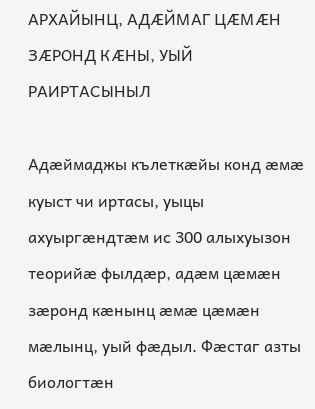АРХАЙЫНЦ, АДӔЙМАГ ЦӔМӔН ЗӔРОНД КӔНЫ, УЫЙ РАИРТАСЫНЫЛ

Адӕймаджы кълеткӕйы конд ӕмӕ куыст чи иртасы, уыцы ахуыргӕндтӕм ис 300 алыхуызон теорийӕ фылдӕр, адӕм цӕмӕн зӕронд кӕнынц ӕмӕ цӕмӕн мӕлынц, уый фӕдыл. Фӕстаг азты биологтӕн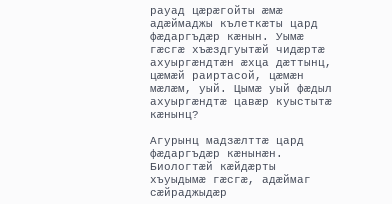рауад цӕрӕгойты ӕмӕ адӕймаджы кълеткӕты цард фӕдаргъдӕр кӕнын. Уымӕ гӕсгӕ хъӕздгуытӕй чидӕртӕ ахуыргӕндтӕн ӕхца дӕттынц, цӕмӕй раиртасой, цӕмӕн мӕлӕм, уый. Цымӕ уый фӕдыл ахуыргӕндтӕ цавӕр куыстытӕ кӕнынц?

Агурынц мадзӕлттӕ цард фӕдаргъдӕр кӕнынӕн. Биологтӕй кӕйдӕрты хъуыдымӕ гӕсгӕ, адӕймаг сӕйраджыдӕр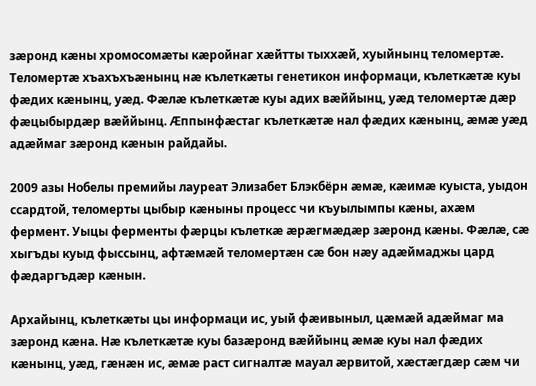зӕронд кӕны хромосомӕты кӕройнаг хӕйтты тыххӕй, хуыйнынц теломертӕ. Теломертӕ хъахъхъӕнынц нӕ кълеткӕты генетикон информаци, кълеткӕтӕ куы фӕдих кӕнынц, уӕд. Фӕлӕ кълеткӕтӕ куы адих вӕййынц, уӕд теломертӕ дӕр фӕцыбырдӕр вӕййынц. Ӕппынфӕстаг кълеткӕтӕ нал фӕдих кӕнынц, ӕмӕ уӕд адӕймаг зӕронд кӕнын райдайы.

2009 азы Нобелы премийы лауреат Элизабет Блэкбёрн ӕмӕ, кӕимӕ куыста, уыдон ссардтой, теломерты цыбыр кӕныны процесс чи къуылымпы кӕны, ахӕм фермент. Уыцы ферменты фӕрцы кълеткӕ ӕрӕгмӕдӕр зӕронд кӕны. Фӕлӕ, сӕ хыгъды куыд фыссынц, афтӕмӕй теломертӕн сӕ бон нӕу адӕймаджы цард фӕдаргъдӕр кӕнын.

Архайынц, кълеткӕты цы информаци ис, уый фӕивыныл, цӕмӕй адӕймаг ма зӕронд кӕна. Нӕ кълеткӕтӕ куы базӕронд вӕййынц ӕмӕ куы нал фӕдих кӕнынц, уӕд, гӕнӕн ис, ӕмӕ раст сигналтӕ мауал ӕрвитой, хӕстӕгдӕр сӕм чи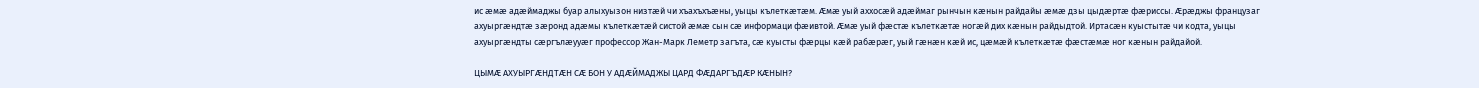ис ӕмӕ адӕймаджы буар алыхуызон низтӕй чи хъахъхъӕны, уыцы кълеткӕтӕм. Ӕмӕ уый аххосӕй адӕймаг рынчын кӕнын райдайы ӕмӕ дзы цыдӕртӕ фӕриссы. Ӕрӕджы французаг ахуыргӕндтӕ зӕронд адӕмы кълеткӕтӕй систой ӕмӕ сын сӕ информаци фӕивтой. Ӕмӕ уый фӕстӕ кълеткӕтӕ ногӕй дих кӕнын райдыдтой. Иртасӕн куыстытӕ чи кодта, уыцы ахуыргӕндты сӕргълӕууӕг профессор Жан-Марк Леметр загъта, сӕ куысты фӕрцы кӕй рабӕрӕг, уый гӕнӕн кӕй ис, цӕмӕй кълеткӕтӕ фӕстӕмӕ ног кӕнын райдайой.

ЦЫМӔ АХУЫРГӔНДТӔН СӔ БОН У АДӔЙМАДЖЫ ЦАРД ФӔДАРГЪДӔР КӔНЫН?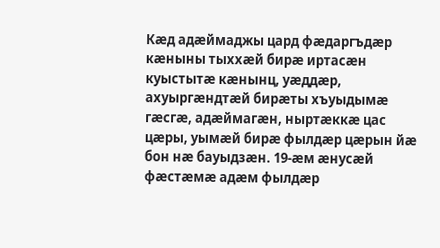Кӕд адӕймаджы цард фӕдаргъдӕр кӕныны тыххӕй бирӕ иртасӕн куыстытӕ кӕнынц, уӕддӕр, ахуыргӕндтӕй бирӕты хъуыдымӕ гӕсгӕ, адӕймагӕн, ныртӕккӕ цас цӕры, уымӕй бирӕ фылдӕр цӕрын йӕ бон нӕ бауыдзӕн. 19-ӕм ӕнусӕй фӕстӕмӕ адӕм фылдӕр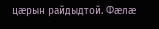цӕрын райдыдтой. Фӕлӕ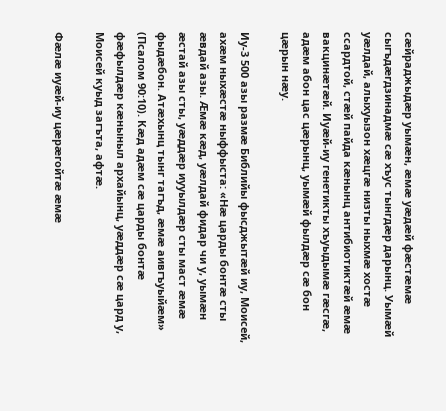сӕйраджыдӕр уымӕн, ӕмӕ уӕдӕй фӕстӕмӕ сыгъдӕгдзинадмӕ сӕ хъус тынгдӕр дарынц. Уымӕй уӕлдай, алыхуызон хӕцгӕ низты ныхмӕ хостӕ ссардтой, стӕй пайда кӕнынц антибиотиктӕй ӕмӕ вакцинӕтӕй. Иуӕй-иу генетикты хъуыдымӕ гӕсгӕ, адӕм абон цас цӕрынц, уымӕй фылдӕр сӕ бон цӕрын нӕу.

Иу-3 500 азы размӕ Библийы фысджытӕй иу, Моисей, ахӕм ныхӕстӕ ныффыста: «Нӕ царды бонтӕ сты ӕвдай азы. Ӕмӕ кӕд, уӕлдай фидар чи у, уымӕн ӕстай азы сты, уӕддӕр иууылдӕр сты маст ӕмӕ фыдӕбон. Атӕхынц тынг тагъд, ӕмӕ аивгъуыйӕм» (Псалом 90:10). Кӕд адӕм сӕ царды бонтӕ фӕфылдӕр кӕныныл архайынц, уӕддӕр сӕ цард у, Моисей куыд загъта, афтӕ.

Фӕлӕ иуӕй-иу цӕрӕгойтӕ ӕмӕ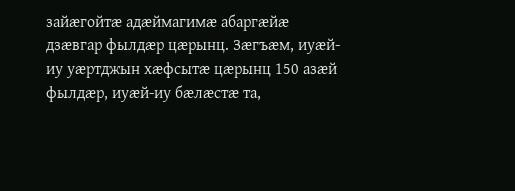зайӕгойтӕ адӕймагимӕ абаргӕйӕ дзӕвгар фылдӕр цӕрынц. Зӕгъӕм, иуӕй-иу уӕртджын хӕфсытӕ цӕрынц 150 азӕй фылдӕр, иуӕй-иу бӕлӕстӕ та,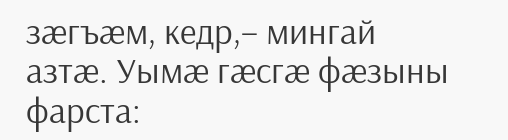зӕгъӕм, кедр,– мингай азтӕ. Уымӕ гӕсгӕ фӕзыны фарста: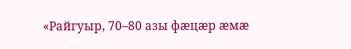«Райгуыр, 70–80 азы фӕцӕр ӕмӕ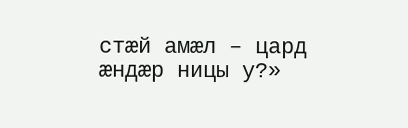стӕй амӕл – цард ӕндӕр ницы у?»